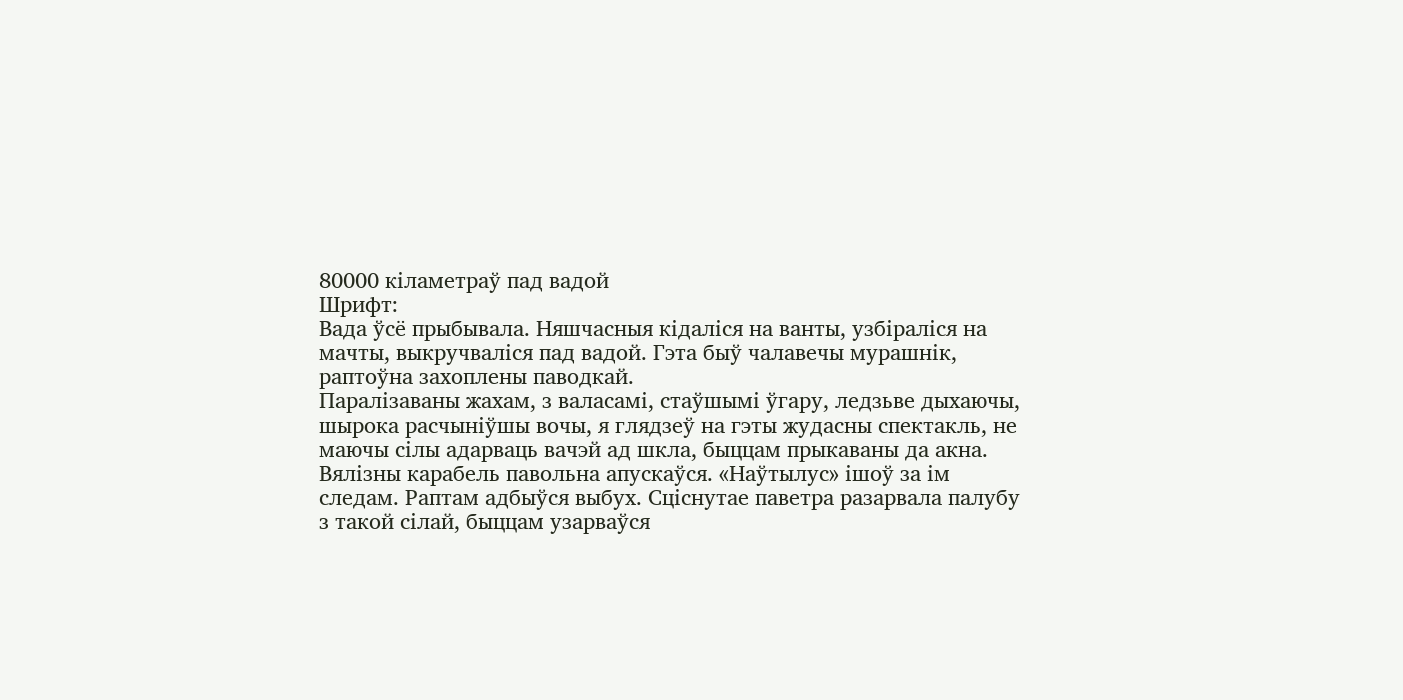80000 кіламетраў пад вадой
Шрифт:
Вада ўсё прыбывала. Няшчасныя кідаліся на ванты, узбіраліся на мачты, выкручваліся пад вадой. Гэта быў чалавечы мурашнік, раптоўна захоплены паводкай.
Паралізаваны жахам, з валасамі, стаўшымі ўгару, ледзьве дыхаючы, шырока расчыніўшы вочы, я глядзеў на гэты жудасны спектакль, не маючы сілы адарваць вачэй ад шкла, быццам прыкаваны да акна.
Вялізны карабель павольна апускаўся. «Наўтылус» ішоў за ім следам. Раптам адбыўся выбух. Сціснутае паветра разарвала палубу з такой сілай, быццам узарваўся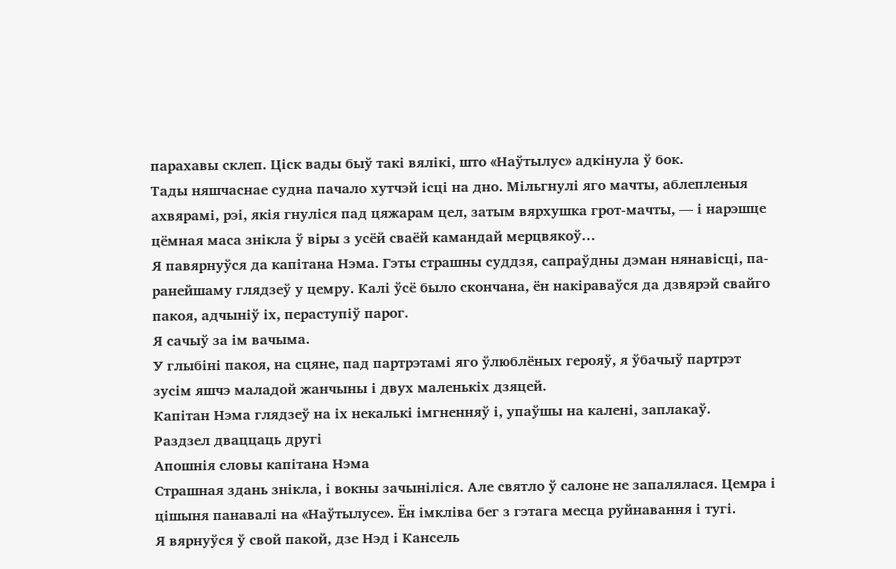парахавы склеп. Ціск вады быў такі вялікі, што «Наўтылус» адкінула ў бок.
Тады няшчаснае судна пачало хутчэй ісці на дно. Мільгнулі яго мачты, аблепленыя ахвярамі, рэі, якія гнуліся пад цяжарам цел, затым вярхушка грот-мачты, — і нарэшце цёмная маса знікла ў віры з усёй сваёй камандай мерцвякоў…
Я павярнуўся да капітана Нэма. Гэты страшны суддзя, сапраўдны дэман нянавісці, па-ранейшаму глядзеў у цемру. Калі ўсё было скончана, ён накіраваўся да дзвярэй свайго пакоя, адчыніў іх, пераступіў парог.
Я сачыў за ім вачыма.
У глыбіні пакоя, на сцяне, пад партрэтамі яго ўлюблёных герояў, я ўбачыў партрэт зусім яшчэ маладой жанчыны і двух маленькіх дзяцей.
Капітан Нэма глядзеў на іх некалькі імгненняў і, упаўшы на калені, заплакаў.
Раздзел дваццаць другі
Апошнія словы капітана Нэма
Страшная здань знікла, і вокны зачыніліся. Але святло ў салоне не запалялася. Цемра і цішыня панавалі на «Наўтылусе». Ён імкліва бег з гэтага месца руйнавання і тугі.
Я вярнуўся ў свой пакой, дзе Нэд і Кансель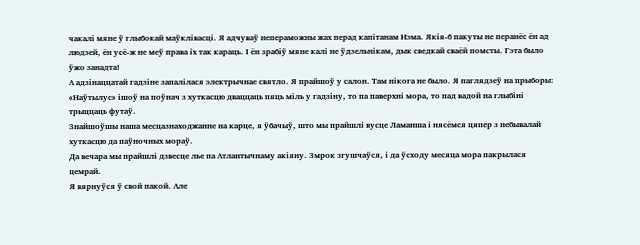чакалі мяне ў глыбокай маўклівасці. Я адчуваў непераможны жах перад капітанам Нэма. Якія-б пакуты не перанёс ён ад людзей, ён усё-ж не меў права іх так караць. І ён зрабіў мяне калі не ўдзельнікам, дык сведкай сваёй помсты. Гэта было ўжо занадта!
А адзінаццатай гадзіне запалілася электрычнае святло. Я прайшоў у салон. Там нікога не было. Я паглядзеў на прыборы: «Наўтылус» ішоў на поўнач з хуткасцю дваццаць пяць міль у гадзіну, то па паверхні мора, то пад вадой на глыбіні трыццаць футаў.
Знайшоўшы наша месцазнаходжанне на карце, я ўбачыў, што мы прайшлі вусце Ламанша і нясёмся цяпер з небывалай хуткасцю да паўночных мораў.
Да вечара мы прайшлі дзвесце лье па Атлантычнаму акіяну. Змрок згушчаўся, і да ўсходу месяца мора пакрылася цемрай.
Я вярнуўся ў свой пакой. Але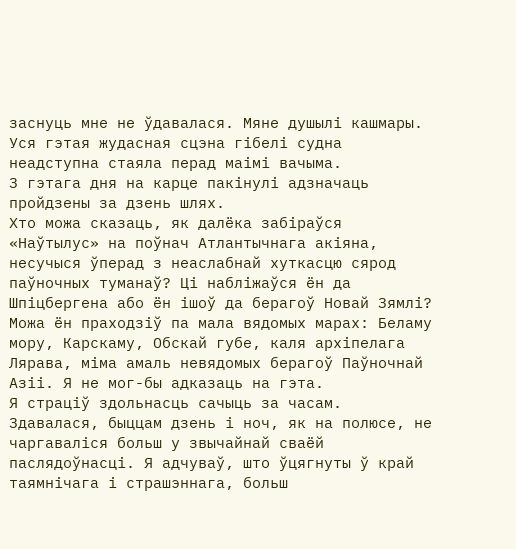заснуць мне не ўдавалася. Мяне душылі кашмары. Уся гэтая жудасная сцэна гібелі судна неадступна стаяла перад маімі вачыма.
З гэтага дня на карце пакінулі адзначаць пройдзены за дзень шлях.
Хто можа сказаць, як далёка забіраўся «Наўтылус» на поўнач Атлантычнага акіяна, несучыся ўперад з неаслабнай хуткасцю сярод паўночных туманаў? Ці набліжаўся ён да Шпіцбергена або ён ішоў да берагоў Новай Зямлі? Можа ён праходзіў па мала вядомых марах: Беламу мору, Карскаму, Обскай губе, каля архіпелага Лярава, міма амаль невядомых берагоў Паўночнай Азіі. Я не мог-бы адказаць на гэта.
Я страціў здольнасць сачыць за часам. Здавалася, быццам дзень і ноч, як на полюсе, не чаргаваліся больш у звычайнай сваёй паслядоўнасці. Я адчуваў, што ўцягнуты ў край таямнічага і страшэннага, больш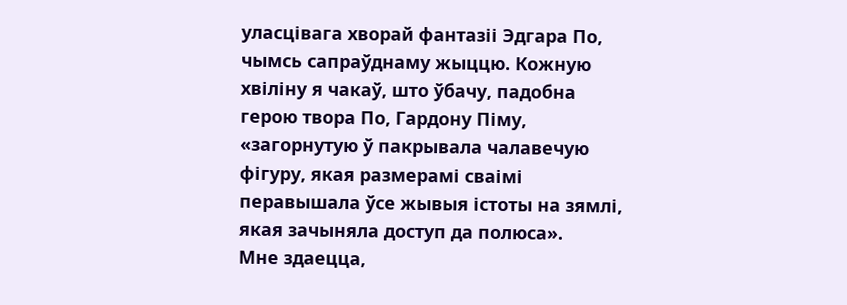уласцівага хворай фантазіі Эдгара По, чымсь сапраўднаму жыццю. Кожную хвіліну я чакаў, што ўбачу, падобна герою твора По, Гардону Піму, «загорнутую ў пакрывала чалавечую фігуру, якая размерамі сваімі перавышала ўсе жывыя істоты на зямлі, якая зачыняла доступ да полюса».
Мне здаецца,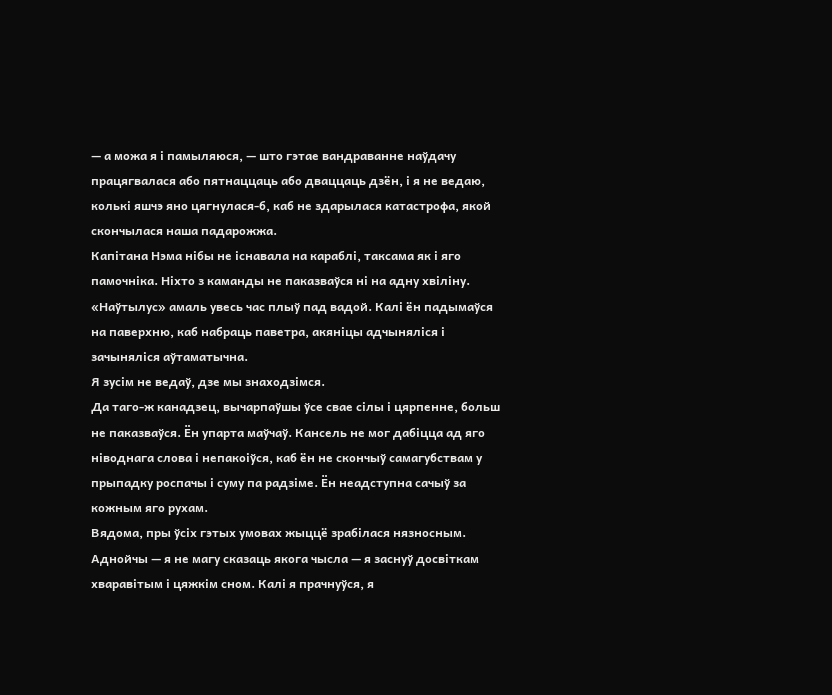— а можа я і памыляюся, — што гэтае вандраванне наўдачу працягвалася або пятнаццаць або дваццаць дзён, і я не ведаю, колькі яшчэ яно цягнулася-б, каб не здарылася катастрофа, якой скончылася наша падарожжа.
Капітана Нэма нібы не існавала на караблі, таксама як і яго памочніка. Ніхто з каманды не паказваўся ні на адну хвіліну. «Наўтылус» амаль увесь час плыў пад вадой. Калі ён падымаўся на паверхню, каб набраць паветра, акяніцы адчыняліся і зачыняліся аўтаматычна.
Я зусім не ведаў, дзе мы знаходзімся.
Да таго-ж канадзец, вычарпаўшы ўсе свае сілы і цярпенне, больш не паказваўся. Ён упарта маўчаў. Кансель не мог дабіцца ад яго ніводнага слова і непакоіўся, каб ён не скончыў самагубствам у прыпадку роспачы і суму па радзіме. Ён неадступна сачыў за кожным яго рухам.
Вядома, пры ўсіх гэтых умовах жыццё зрабілася нязносным.
Аднойчы — я не магу сказаць якога чысла — я заснуў досвіткам хваравітым і цяжкім сном. Калі я прачнуўся, я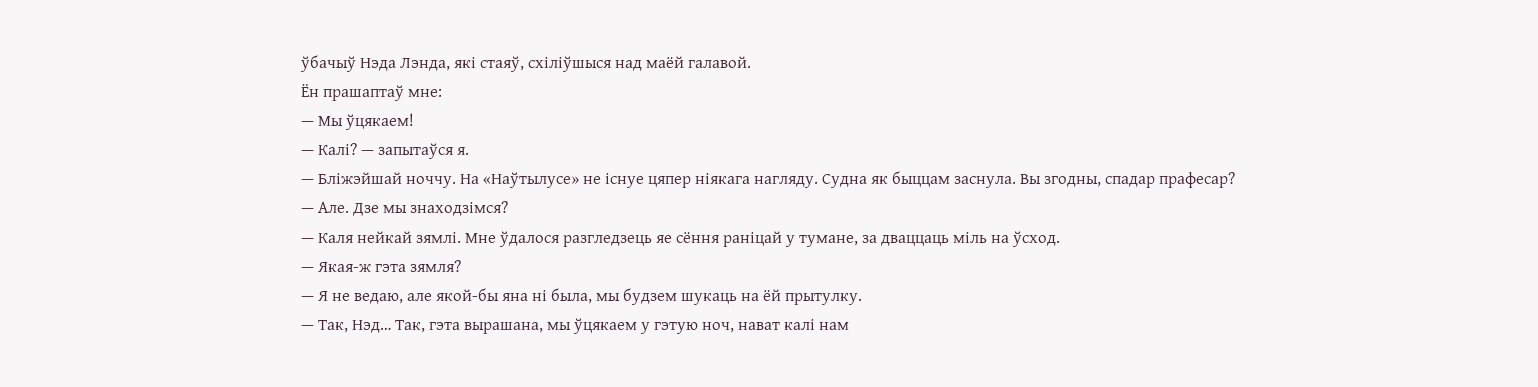ўбачыў Нэда Лэнда, які стаяў, схіліўшыся над маёй галавой.
Ён прашаптаў мне:
— Мы ўцякаем!
— Калі? — запытаўся я.
— Бліжэйшай ноччу. На «Наўтылусе» не існуе цяпер ніякага нагляду. Судна як быццам заснула. Вы згодны, спадар прафесар?
— Але. Дзе мы знаходзімся?
— Каля нейкай зямлі. Мне ўдалося разгледзець яе сёння раніцай у тумане, за дваццаць міль на ўсход.
— Якая-ж гэта зямля?
— Я не ведаю, але якой-бы яна ні была, мы будзем шукаць на ёй прытулку.
— Так, Нэд… Так, гэта вырашана, мы ўцякаем у гэтую ноч, нават калі нам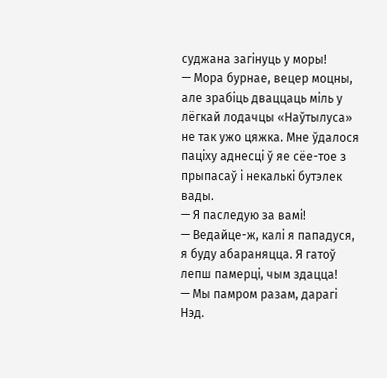суджана загінуць у моры!
— Мора бурнае, вецер моцны, але зрабіць дваццаць міль у лёгкай лодачцы «Наўтылуса» не так ужо цяжка. Мне ўдалося паціху аднесці ў яе сёе-тое з прыпасаў і некалькі бутэлек вады.
— Я паследую за вамі!
— Ведайце-ж, калі я пападуся, я буду абараняцца. Я гатоў лепш памерці, чым здацца!
— Мы памром разам, дарагі Нэд.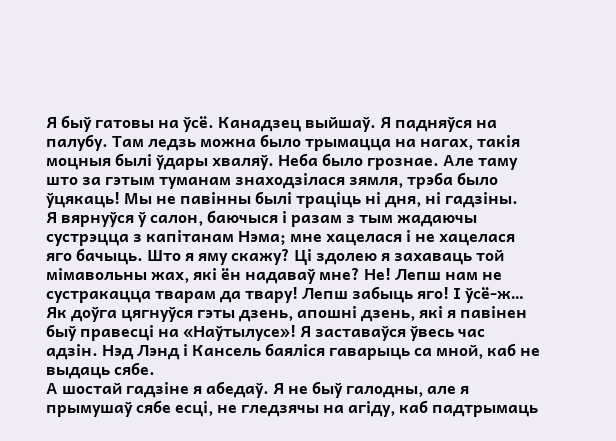Я быў гатовы на ўсё. Канадзец выйшаў. Я падняўся на палубу. Там ледзь можна было трымацца на нагах, такія моцныя былі ўдары хваляў. Неба было грознае. Але таму што за гэтым туманам знаходзілася зямля, трэба было ўцякаць! Мы не павінны былі траціць ні дня, ні гадзіны.
Я вярнуўся ў салон, баючыся і разам з тым жадаючы сустрэцца з капітанам Нэма; мне хацелася і не хацелася яго бачыць. Што я яму скажу? Ці здолею я захаваць той мімавольны жах, які ён надаваў мне? Не! Лепш нам не сустракацца тварам да твару! Лепш забыць яго! І ўсё-ж…
Як доўга цягнуўся гэты дзень, апошні дзень, які я павінен быў правесці на «Наўтылусе»! Я заставаўся ўвесь час адзін. Нэд Лэнд і Кансель баяліся гаварыць са мной, каб не выдаць сябе.
А шостай гадзіне я абедаў. Я не быў галодны, але я прымушаў сябе есці, не гледзячы на агіду, каб падтрымаць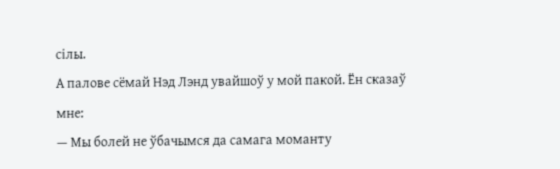сілы.
А палове сёмай Нэд Лэнд увайшоў у мой пакой. Ён сказаў мне:
— Мы болей не ўбачымся да самага моманту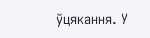ўцякання. У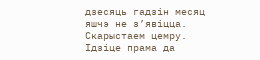дзесяць гадзін месяц яшчэ не з’явіцца. Скарыстаем цемру. Ідзіце прама да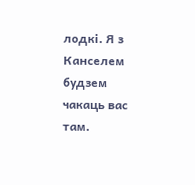лодкі. Я з Канселем будзем чакаць вас там.